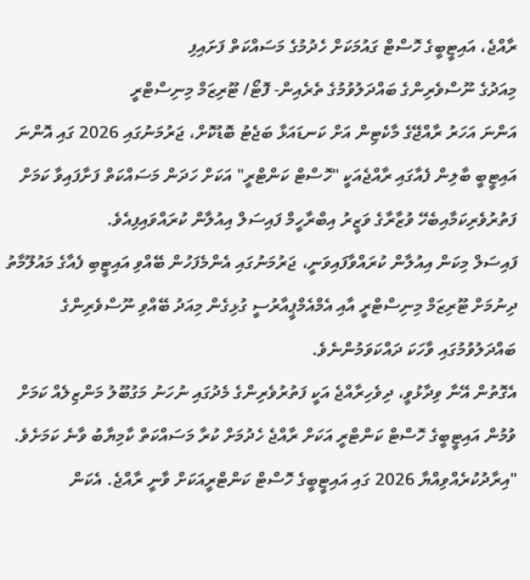ރާއްޖެ، އައިޓީބީގެ ހޮސްޓް ގައުމަކަށް ހެދުމުގެ މަސައްކަތް ފަށައިފި
މިއަދުގެ ނޫސްވެރިންގެ ބައްދަލުވުމުގެ ތެރެއިން- ފޮޓޯ/ ޓޫރިޒަމް މިނިސްޓްރީ
އަންނަ އަހަރު ރާއްޖޭގެ މާކެޓިން އަށް ކަނޑައަޅާ ބަޖެޓު ބޮޑުކޮށް، ޖަރުމަނުގައި 2026 ގައި އޮންނަ އައިޓީބީ ބާލިން ފެއާގައި ރާއްޖެއަކީ "ހޮސްޓް ކަންޓްރީ" އަކަށް ހަދަން މަސައްކަތް ފަށާފައިވާ ކަމަށް ފަތުރުވެރިކަމާއިބެހޭ ވުޒާރާގެ ވަޒީރު އިބްރާހީމް ފައިސަލް އިއުލާން ކުރައްވައިފިއެވެ.
ފައިސަލް މިކަން އިއުލާން ކުރައްވާފައިވަނީ، ޖަރުމަނުގައި އެންމެފަހުން ބޭއްވި އައިޓީބި ފެއާގެ މައުލޫމާތު ދިނުމަށް ޓޫރިޒަމް މިނިސްޓްރީ އާއި އެމްއެމްޕީއާރުސީ ގުޅިގެން މިއަދު ބޭއްވި ނޫސްވެރިންގެ ބައްދަލުވުމުގައި ވާހަކަ ދައްކަވަމުންނެވެ.
އެގޮތުން އޭނާ ވިދާޅުވީ، ދިވެހިރާއްޖެ އަކީ ފަތުރުވެރިންގެ މެދުގައި ނުހަނު މަގުބޫލު މަންޒިލެއް ކަމަށް ވުމުން އައިޓީބީގެ ހޮސްޓް ކަންޓްރީ އަކަށް ރާއްޖެ ހެދުމަށް ކުރާ މަސައްކަތް ކާމިޔާބު ވާނެ ކަމަށެވެ.
"އިރާދުކުރެއްވިއްޔާ 2026 ގައި އައިޓީބީގެ ހޮސްޓް ކަންޓްރީއަކަށް ވާނީ ރާއްޖެ. އެކަން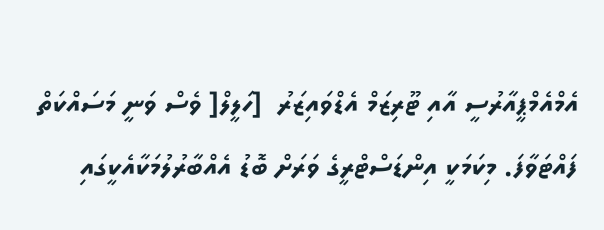އެމްއެމްޕީއާރުސީ އާއި ޓޫރިޒަމް އެޑްވައިޒަރު  [ހަލީލް[ ވެސް ވަނީ މަސައްކަތް ފައްޓަވާފަ. މިކަމަކީ އިންޑަސްޓްރީގެ ވަރަށް ބޮޑު އެއްބާރުލުމަކާއެކީގައި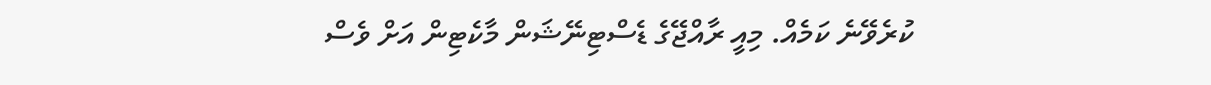ކުރެވޭނެ ކަމެއް. މިއީ ރާއްޖޭގެ ޑެސްޓިނޭޝަން މާކެޓިން އަށް ވެސް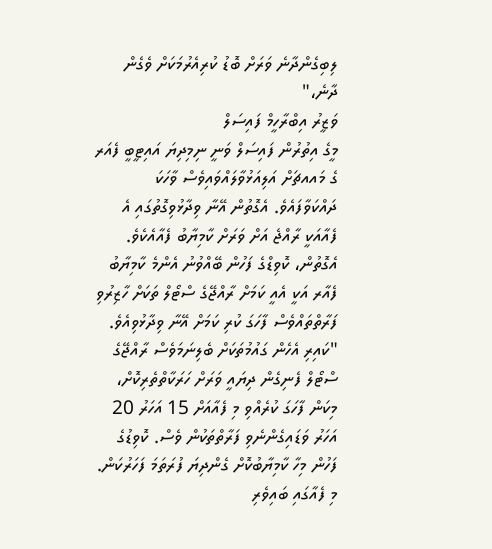ލިބިގެންދާނެ ވަރަށް ބޮޑު ކުރިއެރުމަކަށް ވެގެން ދާނެ،"
ވަޒީރު އިބްރާހީމް ފައިސަލް
މީގެ އިތުރުން ފައިސަލް ވަނީ ނިމިދިޔަ އައިޓީބީ ފެއަރ ގެ މައއޗަށް އަލިއަޅުވާލައްވައިވެސް ވާހަކަ ދައްކަވާފައެވެ. އެގޮތުން އޭނާ ވިދާޅުވިގޮތުގައި އެ ފެއާއަކީ ރާއްޖެ އަށް ވަރަށް ކާމިޔާބު ފެއާއެކެވެ. އެގޮތުން، ކޮވިޑްގެ ފަހުން ބޭއްވުނު އެންމެ ކާމިޔާބު ފެއާރ އަކީ އެއީ ކަމަށް ރާއްޖޭގެ ސްޓޯލް ތަކަށް ހާޒިރުވި ފަރާތްތައްވެސް ފާހަގަ ކުރި ކަމަށް އޭނާ ވިދާޅުވިއެވެ.
"ކައިރި އެހެން ގައުމުތަކަށް ބެލިނަމަވެސް ރާއްޖޭގެ ސްޓޯލް ފެނިގެން ދިޔައީ ވަރަށް ހަރަކާތްތެރިކޮށް، މިކަން ފާހަގަ ކުރެއްވި މި ފެއާއަށް 15 އަހަރު 20 އަހަރު ވަޑައިގެންނެވި ފަރާތްތަކުން ވެސް. ކޮވިޑުގެ ފަހުން މިހާ ކާމިޔާބުކޮށް ގެންދިޔަ ފުރަތަމަ ފަހަރުކަން. މި ފެއާގައި ބައިވެރި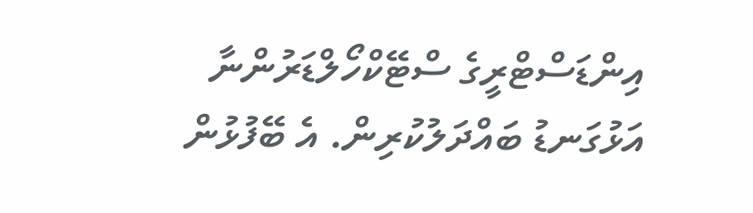އިންޑަސްޓްރީގެ ސްޓޭކްހޯލްޑަރުންނާ އަޅުގަނޑު ބައްދަލުކުރިން. އެ ބޭފުޅުން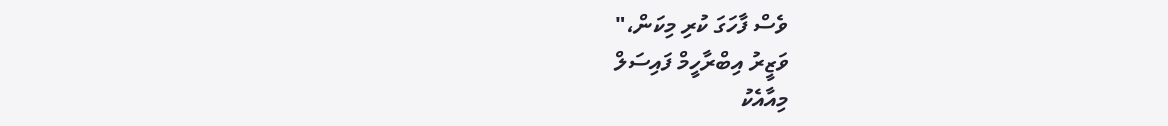ވެސް ފާހަގަ ކުރި މިކަން،"
ވަޒީރު އިބްރާހީމް ފައިސަލް
މިއާއެކު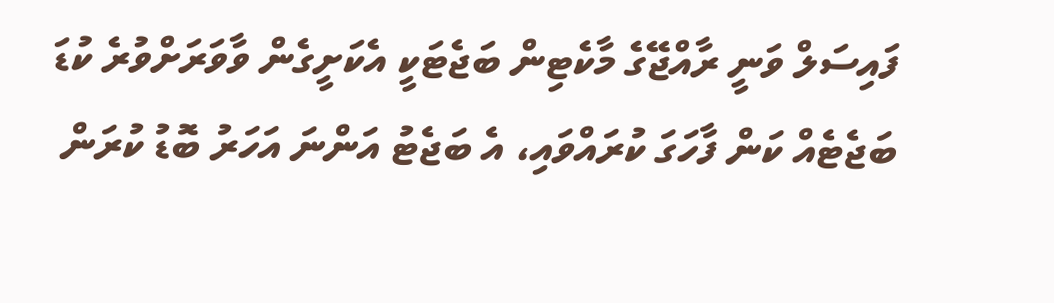ފައިސަލް ވަނީ ރާއްޖޭގެ މާކެޓިން ބަޖެޓަކީ އެކަށީގެން ވާވަރަށްވުރެ ކުޑަ ބަޖެޓެއް ކަން ފާހަގަ ކުރައްވައި، އެ ބަޖެޓު އަންނަ އަހަރު ބޮޑު ކުރަން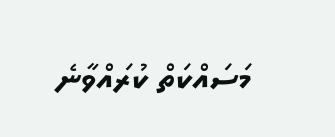މަސައްކަތް ކުރައްވާނެ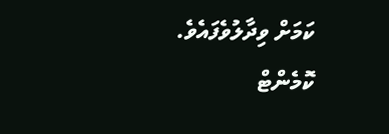ކަމަށް ވިދާލުވެފައެވެ.
ކޮމެންޓް